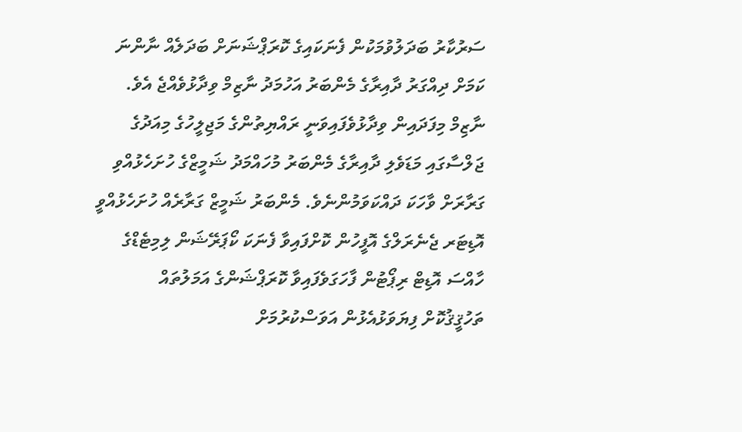ސަރުކާރު ބަދަލުވުމަކުން ފެނަކައިގެ ކޮރަޕްޝަނަށް ބަދަލެއް ނާންނަ ކަމަށް ދިއްގަރު ދާއިރާގެ މެންބަރު އަހުމަދު ނާޒިމް ވިދާޅުވެއްޖެ އެވެ.
ނާޒިމް މިފަދައިން ވިދާޅުވެފައިވަނީ ރައްޔިތުންގެ މަޖިލީހުގެ މިއަދުގެ ޖަލްސާގައި މަޑަވެލި ދާއިރާގެ މެންބަރު މުހައްމަދު ޝަމީޒްގެ ހުށަހެޅުއްވި ގަރާރަށް ވާހަކަ ދައްކަވަމުންނެވެ. މެންބަރު ޝަމީޒް ގަރާރެއް ހުށަހެޅުއްވީ އޮޑިޓަރ ޖެނެރަލްގެ އޮފީހުން ކޮށްފައިވާ ފެނަކަ ކޯޕަރޭޝަން ލިމިޓެޑްގެ ހާއްސަ އޮޑިޓް ރިޕޯޓުން ފާހަގަވެފައިވާ ކޮރަޕްޝަންގެ އަމަލުތައް ތަހުޤީޤުކޮށް ފިޔަވަޅުއެޅުން އަވަސްކުރުމަށް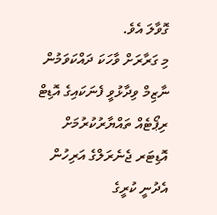ގޮވާލަ އެވެ.
މި ގަރާރަށް ވާހަކަ ދައްކަވަމުން ނާޒިމް ވިދާޅުވީ ފެނަކައިގެ އޮޑިޓް ރިޕޯޓެއް ތައްޔާރުކުރުމަށް އޮޑިޓަރ ޖެނެރަލްގެ އަރިހުން އެދުނީ ކުރީގެ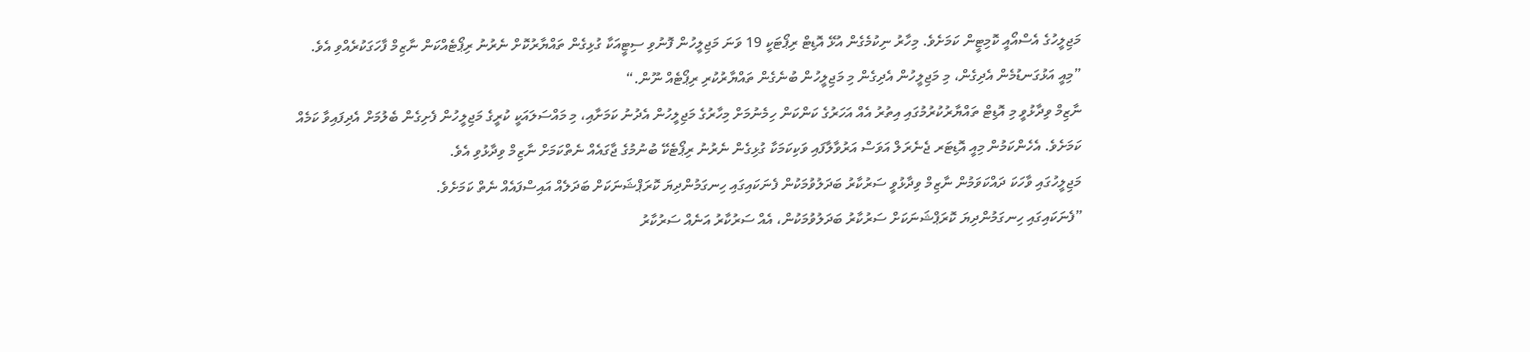މަޖިލީހުގެ އެސްއޯއީ ކޮމިޓީން ކަމަށެވެ. މިހާރު ނިކުމެގެން އުޅޭ އޮޑިޓް ރިޕޯޓަކީ 19 ވަނަ މަޖިލީހުން ފޮނުވި ސިޓީއަކާ ގުޅިގެން ތައްޔާރުކޮށް ނެރުނު ރިޕޯޓެއްކަން ނާޒިމް ފާހަގަކުރެއްވި އެވެ.
”މިއީ އަޅުގަނޑުމެން އެދިގެން، މި މަޖިލީހުން އެދިގެން މި މަޖިލީހުން ބުނެގެން ތައްޔާރުކުރި ރިޕޯޓެއް ނޫން.“
ނާޒިމް ވިދާޅުވީ މި އޮޑިޓް ތައްޔާރުކުރުމުގައި އިތުރު އެއް އަހަރުގެ ކަންކަން ހިމެނުމަށް މިހާރުގެ މަޖިލީހުން އެދުނު ކަމަށާއި، މި މައްސަލައަކީ ކުރީގެ މަޖިލީހުން ފެށިގެން ބެލުމަށް އެދިފައިވާ ކަމެއް ކަމަށެވެ. އެހެންކަމުން މިއީ އޮޑިޓަރ ޖެނެރަލް އަވަސް އަރުވާލާފައި ވަކިކަމަކާ ގުޅިގެން ނެރުނު ރިޕޯޓެކޭ ބުނުމުގެ ޖާގައެއް ނެތްކަމަށް ނާޒިމް ވިދާޅުވި އެވެ.
މަޖިލީހުގައި ވާހަކަ ދައްކަވަމުން ނާޒިމް ވިދާޅުވީ ސަރުކާރު ބަދަލުވުމަކުން ފެނަކައިގައި ހިނގަމުންދިޔަ ކޮރަޕްޝަނަކަށް ބަދަލެއް އައިސްފައެއް ނެތް ކަމަށެވެ.
”ފެނަކައިގައި ހިނގަމުންދިޔަ ކޮރަޕްޝަނަކަށް ސަރުކާރު ބަދަލުވުމަކުން، އެއް ސަރުކާރު އަނެއް ސަރުކާރު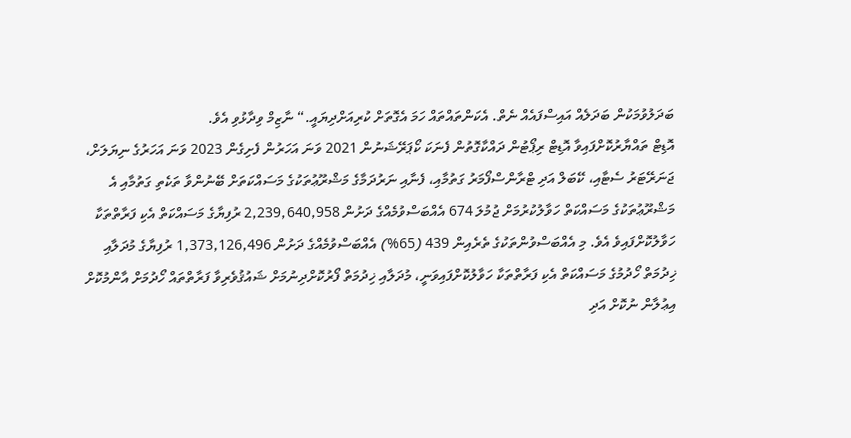ބަދަލުވުމަކުން ބަދަލެއް އައިސްފައެއް ނެތް. އެކަންތައްތައް ހަމަ އެގޮތަށް ކުރިއަށްދިޔައީ.“ ނާޒިމް ވިދާޅުވި އެވެ.
އޮޑިޓް ތައްޔާރުކޮށްފައިވާ އޮޑިޓް ރިޕޯޓުން ދައްކާގޮތުން ފެނަކަ ކޯޕަރޭޝަނުން 2021 ވަނަ އަހަރުން ފެށިގެން 2023 ވަނަ އަހަރުގެ ނިޔަލަށް، ޖަނަރޭޓަރު ސެޓާއި، ކޭބަލް އަދި ޓްރާންސްފޯމަރު ގަތުމާއި، ފެނާއި ނަރުދަމާގެ މަޝްރޫޢުތަކުގެ މަސައްކަތަށް ބޭނުންވާ ތަކެތި ގަތުމާއި އެ މަޝްރޫޢުތަކުގެ މަސައްކަތް ހަވާލުކުރުމަށް ޖުމުލަ 674 އެއްބަސްވުމެއްގެ ދަށުން 2,239,640,958 ރުފިޔާގެ މަސައްކަތް އެކި ފަރާތްތަކާ ހަވާލުކޮށްފައިވެ އެވެ. މި އެއްބަސްވުންތަކުގެ ތެރެއިން 439 (65%) އެއްބަސްވުމެއްގެ ދަށުން 1,373,126,496 ރުފިޔާގެ މުދަލާއި ޚިދުމަތް ހޯދުމުގެ މަސައްކަތް އެކި ފަރާތްތަކާ ހަވާލުކޮށްފައިވަނީ، މުދަލާއި ޚިދުމަތް ފޯރުކޮށްދިނުމަށް ޝައުޤުވެރިވާ ފަރާތްތައް ހޯދުމަށް އާންމުކޮށް އިޢުލާން ނުކޮށް އަދި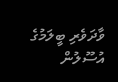ވާދަވެރި ބީލަމުގެ އުސޫލުން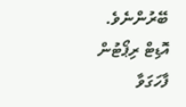ބޭރުންނެވެ.
އޮޑިޓް ރިޕޯޓުން ފާހަގަވާ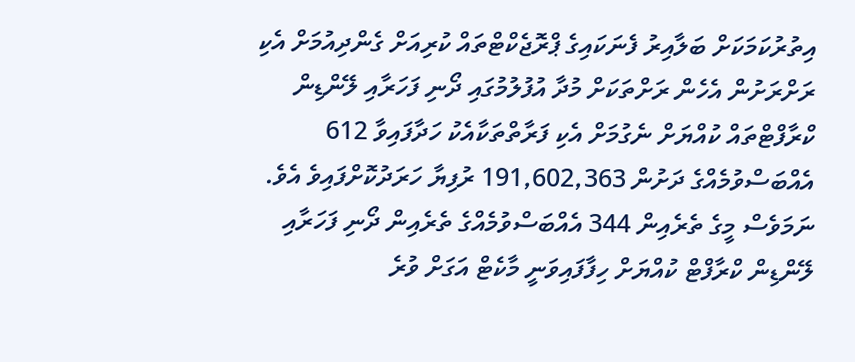އިތުރުކަމަކަށް ބަލާއިރު ފެނަކައިގެ ޕްރޮޖެކްޓްތައް ކުރިއަށް ގެންދިއުމަށް އެކި ރަށްރަށުން އެހެން ރަށްތަކަށް މުދާ އުފުލުމުގައި ދޯނި ފަހަރާއި ލޭންޑިން ކްރާފްޓްތައް ކުއްޔަށް ނެގުމަށް އެކި ފަރާތްތަކާއެކު ހަދާފައިވާ 612 އެއްބަސްވުމެއްގެ ދަށުން 191,602,363 ރުފިޔާ ހަރަދުކޮށްފައިވެ އެވެ. ނަމަވެސް މީގެ ތެރެއިން 344 އެއްބަސްވުމެއްގެ ތެރެއިން ދޯނި ފަހަރާއި ލޭންޑިން ކްރާފްޓް ކުއްޔަށް ހިފާފައިވަނީ މާކެޓް އަގަށް ވުރެ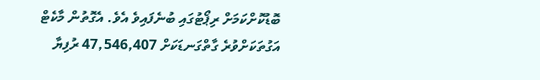ބޮޑުކޮށްކަމަށް ރިޕޯޓުގައި ބުނެފައިވެ އެވެ. އެގޮތުން މާކެޓް އަގުތަކަށްވުރެ ގާތްގަނޑަކަށް 47,546,407 ރުފިޔާ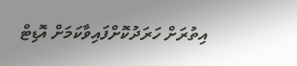އިތުރަށް ހަރަދުކޮށްފައިވާކަމަށް އޮޑިޓް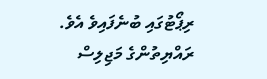ރިޕޯޓުގައި ބުނެފައިވެ އެވެ.
ރައްޔިތުންގެ މަޖިލިސް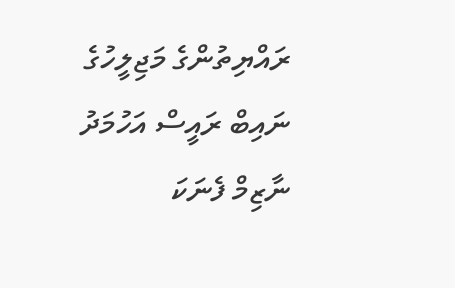ރައްޔިތުންގެ މަޖިލީހުގެ ނައިބް ރައީސް އަހުމަދު ނާޒިމް ފެނަކަ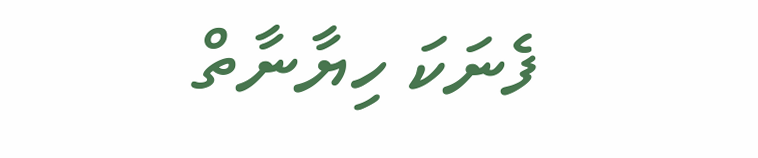ފެނަކަ ހިޔާނާތް